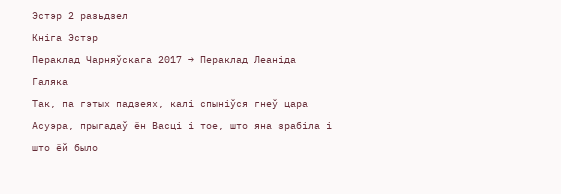Эстэр 2 разьдзел
Кніга Эстэр
Пераклад Чарняўскага 2017 → Пераклад Леаніда Галяка
Так, па гэтых падзеях, калі спыніўся гнеў цара Асуэра, прыгадаў ён Васці і тое, што яна зрабіла і што ёй было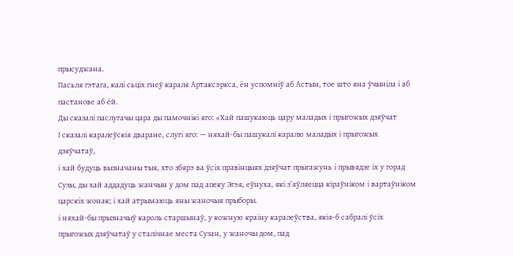прысуджана.
Пасьля гэтага, калі сьціх гнеў караля Артаксэркса, ён успомніў аб Астын, тое што яна ўчыніла і аб пастанове аб ёй.
Ды сказалі паслугачы цара ды памочнікі яго: «Хай пашукаюць цару маладых і прыгожых дзяўчат
І сказалі каралеўскія дваране, слугі яго: — няхай-бы пашукалі каралю маладых і прыгожых дзяўчатаў,
і хай будуць вызначаны тыя, хто збярэ ва ўсіх правінцыях дзяўчат прыгажунь і прывядзе іх у горад Сузы, ды хай аддадуць жанчын у дом пад апеку Эгэя, еўнуха, які з’яўляецца кіраўніком і вартаўніком царскіх жонак; і хай атрымаюць яны жаночыя прыборы.
і няхай-бы прызначыў кароль старшынаў, у кожную краіну каралеўства, якія-б сабралі ўсіх прыгожых дзяўчатаў у сталічнае места Сузан, у жаночы дом, пад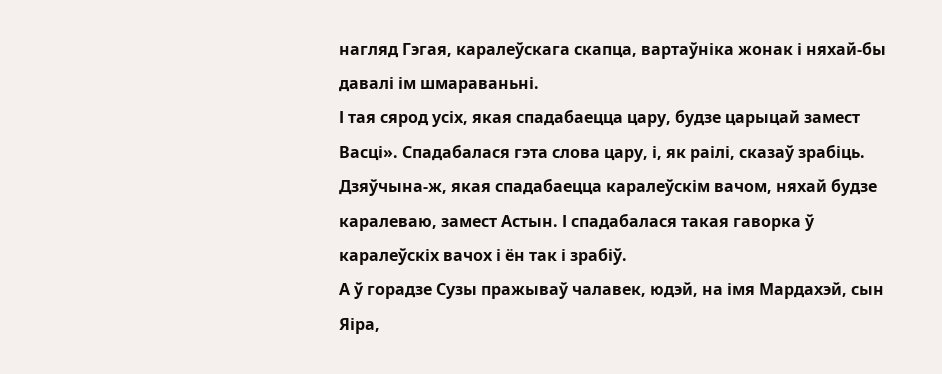нагляд Гэгая, каралеўскага скапца, вартаўніка жонак і няхай-бы давалі ім шмараваньні.
І тая сярод усіх, якая спадабаецца цару, будзе царыцай замест Васці». Спадабалася гэта слова цару, і, як раілі, сказаў зрабіць.
Дзяўчына-ж, якая спадабаецца каралеўскім вачом, няхай будзе каралеваю, замест Астын. І спадабалася такая гаворка ў каралеўскіх вачох і ён так і зрабіў.
А ў горадзе Сузы пражываў чалавек, юдэй, на імя Мардахэй, сын Яіра,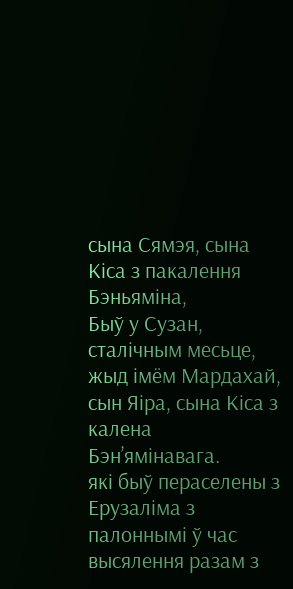сына Сямэя, сына Кіса з пакалення Бэньяміна,
Быў у Сузан, сталічным месьце, жыд імём Мардахай, сын Яіра, сына Кіса з калена Бэн’ямінавага.
які быў пераселены з Ерузаліма з палоннымі ў час высялення разам з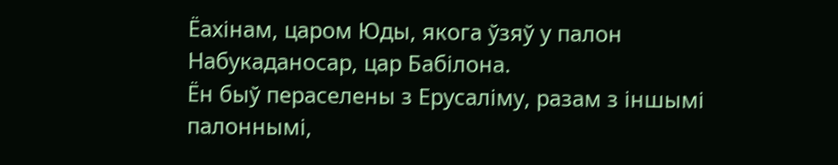Ёахінам, царом Юды, якога ўзяў у палон Набукаданосар, цар Бабілона.
Ён быў пераселены з Ерусаліму, разам з іншымі палоннымі,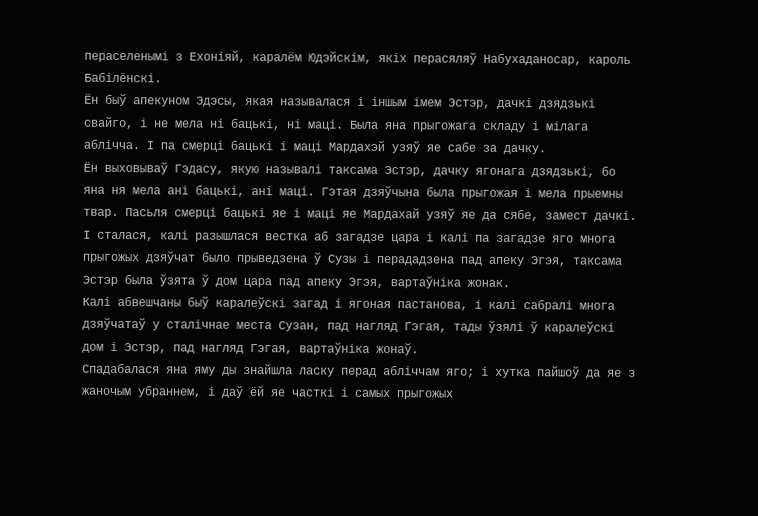пераселенымі з Ехоніяй, каралём Юдэйскім, якіх перасяляў Набухаданосар, кароль Бабілёнскі.
Ён быў апекуном Эдэсы, якая называлася і іншым імем Эстэр, дачкі дзядзькі свайго, і не мела ні бацькі, ні маці. Была яна прыгожага складу і мілага аблічча. І па смерці бацькі і маці Мардахэй узяў яе сабе за дачку.
Ён выховываў Гэдасу, якую называлі таксама Эстэр, дачку ягонага дзядзькі, бо яна ня мела ані бацькі, ані маці. Гэтая дзяўчына была прыгожая і мела прыемны твар. Пасьля смерці бацькі яе і маці яе Мардахай узяў яе да сябе, замест дачкі.
І сталася, калі разышлася вестка аб загадзе цара і калі па загадзе яго многа прыгожых дзяўчат было прыведзена ў Сузы і перададзена пад апеку Эгэя, таксама Эстэр была ўзята ў дом цара пад апеку Эгэя, вартаўніка жонак.
Калі абвешчаны быў каралеўскі загад і ягоная пастанова, і калі сабралі многа дзяўчатаў у сталічнае места Сузан, пад нагляд Гэгая, тады ўзялі ў каралеўскі дом і Эстэр, пад нагляд Гэгая, вартаўніка жонаў.
Спадабалася яна яму ды знайшла ласку перад абліччам яго; і хутка пайшоў да яе з жаночым убраннем, і даў ёй яе часткі і самых прыгожых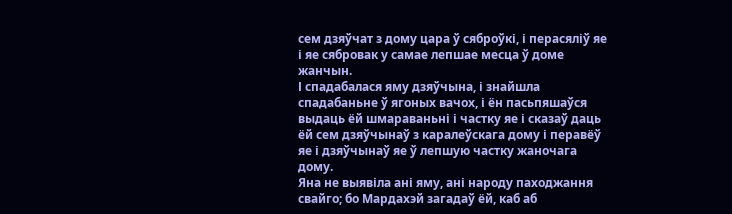сем дзяўчат з дому цара ў сяброўкі, і перасяліў яе і яе сябровак у самае лепшае месца ў доме жанчын.
І спадабалася яму дзяўчына, і знайшла спадабаньне ў ягоных вачох, і ён пасьпяшаўся выдаць ёй шмараваньні і частку яе і сказаў даць ёй сем дзяўчынаў з каралеўскага дому і перавёў яе і дзяўчынаў яе ў лепшую частку жаночага дому.
Яна не выявіла ані яму, ані народу паходжання свайго; бо Мардахэй загадаў ёй, каб аб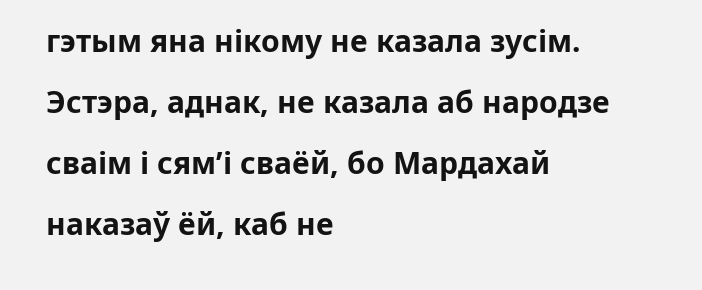гэтым яна нікому не казала зусім.
Эстэра, аднак, не казала аб народзе сваім і сям’і сваёй, бо Мардахай наказаў ёй, каб не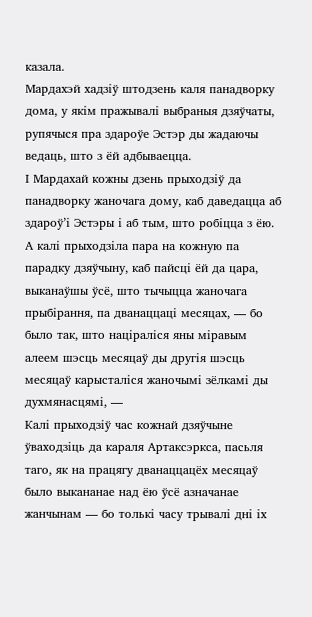казала.
Мардахэй хадзіў штодзень каля панадворку дома, у якім пражывалі выбраныя дзяўчаты, рупячыся пра здароўе Эстэр ды жадаючы ведаць, што з ёй адбываецца.
І Мардахай кожны дзень прыходзіў да панадворку жаночага дому, каб даведацца аб здароў’і Эстэры і аб тым, што робіцца з ёю.
А калі прыходзіла пара на кожную па парадку дзяўчыну, каб пайсці ёй да цара, выканаўшы ўсё, што тычыцца жаночага прыбірання, па дванаццаці месяцах, — бо было так, што націраліся яны міравым алеем шэсць месяцаў ды другія шэсць месяцаў карысталіся жаночымі зёлкамі ды духмянасцямі, —
Калі прыходзіў час кожнай дзяўчыне ўваходзіць да караля Артаксэркса, пасьля таго, як на працягу дванаццацёх месяцаў было выкананае над ёю ўсё азначанае жанчынам — бо толькі часу трывалі дні іх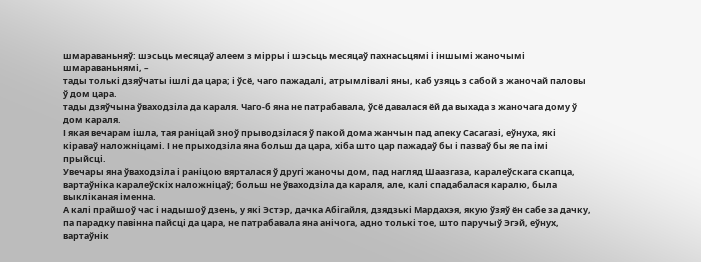шмараваньняў: шэсьць месяцаў алеем з мірры і шэсьць месяцаў пахнасьцямі і іншымі жаночымі шмараваньнямі, –
тады толькі дзяўчаты ішлі да цара; і ўсё, чаго пажадалі, атрымлівалі яны, каб узяць з сабой з жаночай паловы ў дом цара.
тады дзяўчына ўваходзіла да караля. Чаго-б яна не патрабавала, ўсё давалася ёй да выхада з жаночага дому ў дом караля.
І якая вечарам ішла, тая раніцай зноў прыводзілася ў пакой дома жанчын пад апеку Сасагазі, еўнуха, які кіраваў наложніцамі. І не прыходзіла яна больш да цара, хіба што цар пажадаў бы і пазваў бы яе па імі прыйсці.
Увечары яна ўваходзіла і раніцою вярталася ў другі жаночы дом, пад нагляд Шаазгаза, каралеўскага скапца, вартаўніка каралеўскіх наложніцаў; больш не ўваходзіла да караля, але, калі спадабалася каралю, была выкліканая іменна.
А калі прайшоў час і надышоў дзень, у які Эстэр, дачка Абігайля, дзядзькі Мардахэя, якую ўзяў ён сабе за дачку, па парадку павінна пайсці да цара, не патрабавала яна анічога, адно толькі тое, што паручыў Эгэй, еўнух, вартаўнік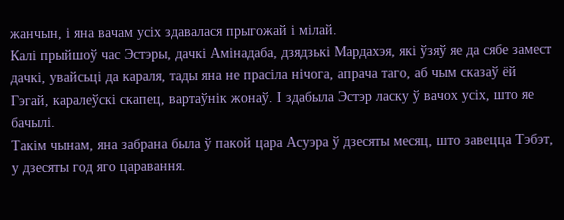жанчын, і яна вачам усіх здавалася прыгожай і мілай.
Калі прыйшоў час Эстэры, дачкі Амінадаба, дзядзькі Мардахэя, які ўзяў яе да сябе замест дачкі, увайсьці да караля, тады яна не прасіла нічога, апрача таго, аб чым сказаў ёй Гэгай, каралеўскі скапец, вартаўнік жонаў. І здабыла Эстэр ласку ў вачох усіх, што яе бачылі.
Такім чынам, яна забрана была ў пакой цара Асуэра ў дзесяты месяц, што завецца Тэбэт, у дзесяты год яго царавання.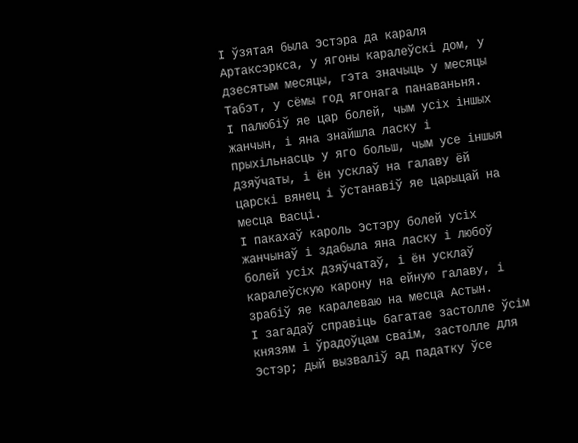І ўзятая была Эстэра да караля Артаксэркса, у ягоны каралеўскі дом, у дзесятым месяцы, гэта значыць у месяцы Табэт, у сёмы год ягонага панаваньня.
І палюбіў яе цар болей, чым усіх іншых жанчын, і яна знайшла ласку і прыхільнасць у яго больш, чым усе іншыя дзяўчаты, і ён усклаў на галаву ёй царскі вянец і ўстанавіў яе царыцай на месца Васці.
І пакахаў кароль Эстэру болей усіх жанчынаў і здабыла яна ласку і любоў болей усіх дзяўчатаў, і ён усклаў каралеўскую карону на ейную галаву, і зрабіў яе каралеваю на месца Астын.
І загадаў справіць багатае застолле ўсім князям і ўрадоўцам сваім, застолле для Эстэр; дый вызваліў ад падатку ўсе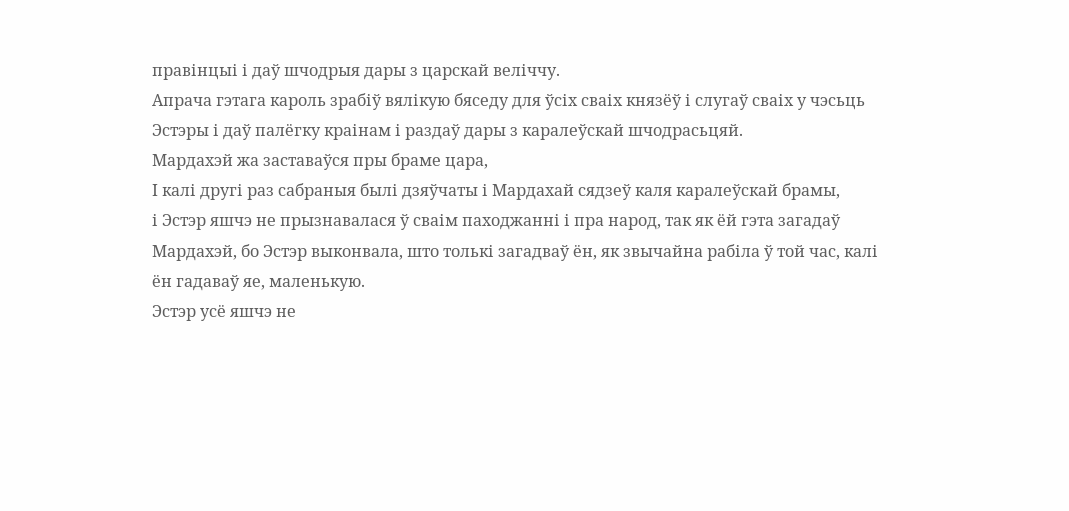правінцыі і даў шчодрыя дары з царскай веліччу.
Апрача гэтага кароль зрабіў вялікую бяседу для ўсіх сваіх князёў і слугаў сваіх у чэсьць Эстэры і даў палёгку краінам і раздаў дары з каралеўскай шчодрасьцяй.
Мардахэй жа заставаўся пры браме цара,
І калі другі раз сабраныя былі дзяўчаты і Мардахай сядзеў каля каралеўскай брамы,
і Эстэр яшчэ не прызнавалася ў сваім паходжанні і пра народ, так як ёй гэта загадаў Мардахэй, бо Эстэр выконвала, што толькі загадваў ён, як звычайна рабіла ў той час, калі ён гадаваў яе, маленькую.
Эстэр усё яшчэ не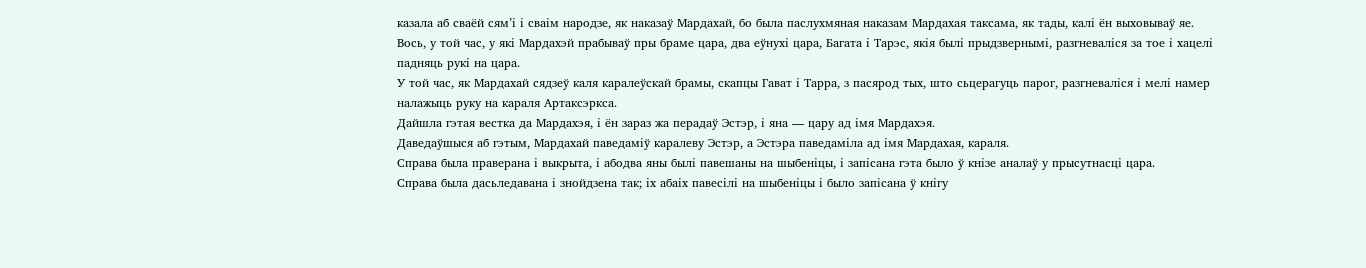казала аб сваёй сям’і і сваім народзе, як наказаў Мардахай, бо была паслухмяная наказам Мардахая таксама, як тады, калі ён выховываў яе.
Вось, у той час, у які Мардахэй прабываў пры браме цара, два еўнухі цара, Багата і Тарэс, якія былі прыдзвернымі, разгневаліся за тое і хацелі падняць рукі на цара.
У той час, як Мардахай сядзеў каля каралеўскай брамы, скапцы Гават і Тарра, з пасярод тых, што сьцерагуць парог, разгневаліся і мелі намер налажыць руку на караля Артаксэркса.
Дайшла гэтая вестка да Мардахэя, і ён зараз жа перадаў Эстэр, і яна — цару ад імя Мардахэя.
Даведаўшыся аб гэтым, Мардахай паведаміў каралеву Эстэр, а Эстэра паведаміла ад імя Мардахая, караля.
Справа была праверана і выкрыта, і абодва яны былі павешаны на шыбеніцы, і запісана гэта было ў кнізе аналаў у прысутнасці цара.
Справа была дасьледавана і знойдзена так; іх абаіх павесілі на шыбеніцы і было запісана ў кнігу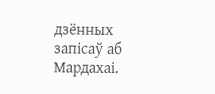дзённых запісаў аб Мардахаі.